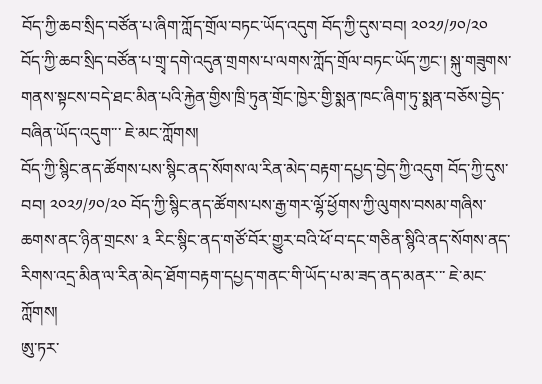བོད་ཀྱི་ཆབ་སྲིད་བཙོན་པ་ཞིག་ཀློད་གྲོལ་བཏང་ཡོད་འདུག བོད་ཀྱི་དུས་བབ། ༢༠༢༡/༡༠/༢༠ བོད་ཀྱི་ཆབ་སྲིད་བཙོན་པ་གྲྭ་དགེ་འདུན་གྲགས་པ་ལགས་ཀློད་གྲོལ་བཏང་ཡོད་ཀྱང་། སྐུ་གཟུགས་གནས་སྟངས་བདེ་ཐང་མིན་པའི་རྐྱེན་གྱིས་ཁྲི་ཏུན་གྲོང་ཁྱེར་གྱི་སྨན་ཁང་ཞིག་ཏུ་སྨན་བཅོས་བྱེད་བཞིན་ཡོད་འདུག་་་ ཇེ་མང་ཀློགས།
བོད་ཀྱི་སྙིང་ནད་ཚོགས་པས་སྙིང་ནད་སོགས་ལ་རིན་མེད་བརྟག་དཔྱད་བྱེད་ཀྱི་འདུག བོད་ཀྱི་དུས་བབ། ༢༠༢༡/༡༠/༢༠ བོད་ཀྱི་སྙིང་ནད་ཚོགས་པས་རྒྱ་གར་ལྷོ་ཕྱོགས་ཀྱི་ལུགས་བསམ་གཞིས་ཆགས་ནང་ཉིན་གྲངས་ ༣ རིང་སྙིང་ནད་གཙོ་བོར་གྱུར་བའི་ཕོ་བ་དང་གཅིན་སྙིའི་ནད་སོགས་ནད་རིགས་འདྲ་མིན་ལ་རིན་མེད་ཐོག་བརྟག་དཔྱད་གནང་གི་ཡོད་པ་མ་ཟད་ནད་མནར་་་ ཇེ་མང་ཀློགས།
ཨུ་ཏར་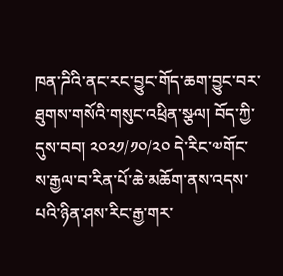ཁན་ཌིའི་ནང་རང་བྱུང་གོད་ཆག་བྱུང་བར་ཐུགས་གསོའི་གསུང་འཕྲིན་སྩལ། བོད་ཀྱི་དུས་བབ། ༢༠༢༡/༡༠/༢༠ དེ་རིང་༧གོང་ས་རྒྱལ་བ་རིན་པོ་ཆེ་མཆོག་ནས་འདས་པའི་ཉིན་ཤས་རིང་རྒྱ་གར་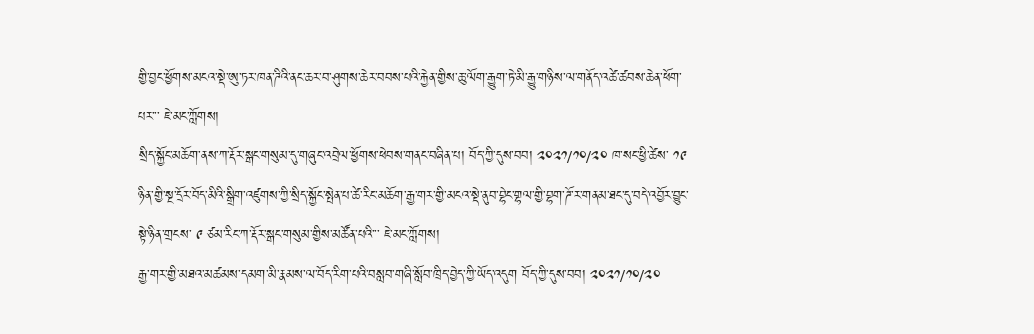གྱི་བྱང་ཕྱོགས་མངའ་སྡེ་ཨུ་ཏར་ཁན་ཌིའི་ནང་ཆར་བ་ཤུགས་ཆེར་བབས་པའི་རྐྱེན་གྱིས་ཆུ་ལོག་རྒྱུག་ཏེ་མི་རྒྱུ་གཉིས་ལ་གནོད་འཚེ་ཚབས་ཆེན་ཕོག་པར་་་ ཇེ་མང་ཀློགས།
སྲིད་སྐྱོང་མཆོག་ནས་ཀ་རྡོར་སྒང་གསུམ་དུ་གཞུང་འབྲེལ་ཕྱོགས་ཕེབས་གནང་བཞིན་པ། བོད་ཀྱི་དུས་བབ། ༢༠༢༡/༡༠/༢༠ ཁ་སང་ཕྱི་ཚེས་ ༡༩ ཉིན་གྱི་སྔ་དྲོར་བོད་མིའི་སྒྲིག་འཛུགས་ཀྱི་སྲིད་སྐྱོང་སྤེན་པ་ཚེ་རིང་མཆོག་རྒྱ་གར་གྱི་མངའ་སྡེ་ནུབ་བྷེང་གྷལ་གྱི་བྷག་ཌོ་ར་གནམ་ཐང་དུ་བདེ་འབྱོར་བྱུང་སྟེ་ཉིན་གྲངས་ ༩ ཙམ་རིང་ཀ་རྡོར་སྒང་གསུམ་གྱིས་མཚོན་པའི་་་ ཇེ་མང་ཀློགས།
རྒྱ་གར་གྱི་མཐའ་མཚམས་དམག་མི་རྣམས་ལ་བོད་རིག་པའི་བསླབ་གཞི་སློབ་ཁྲིད་བྱེད་ཀྱི་ཡོད་འདུག བོད་ཀྱི་དུས་བབ། ༢༠༢༡/༡༠/༢༠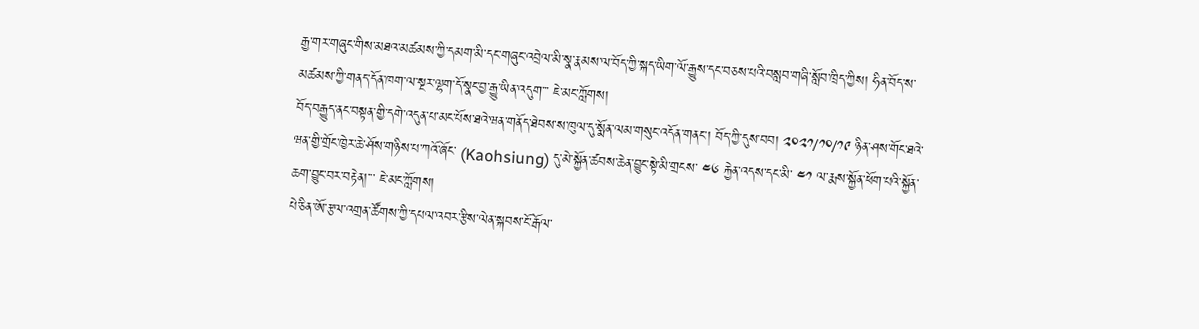རྒྱ་གར་གཞུང་གིས་མཐའ་མཚམས་ཀྱི་དམག་མི་དང་གཞུང་འབྲེལ་མི་སྣ་རྣམས་ལ་བོད་ཀྱི་སྐད་ཡིག་ལོ་རྒྱུས་དང་བཅས་པའི་བསླབ་གཞི་སློབ་ཁྲིད་ཀྱིས། ཧིན་བོད་ས་མཚམས་ཀྱི་གནད་དོན་ཁག་ལ་སྔར་ལྷག་དོ་སྣང་བྱ་རྒྱུ་ཡིན་འདུག་་་ ཇེ་མང་ཀློགས།
བོད་བརྒྱུད་ནང་བསྟན་གྱི་དགེ་འདུན་པ་མང་པོས་ཐའེ་ཝན་གནོད་ཐེབས་ས་ཁུལ་དུ་སྨོན་ལམ་གསུང་འདོན་གནང་། བོད་ཀྱི་དུས་བབ། ༢༠༢༡/༡༠/༡༩ ཉིན་ཤས་གོང་ཐའེ་ཝན་གྱི་གྲོང་ཁྱེར་ཆེ་ཤོས་གཉིས་པ་ཀའོ་ཞོང་ (Kaohsiung) དུ་མེ་སྐྱོན་ཚབས་ཆེན་བྱུང་སྟེ་མི་གྲངས་ ༤༦ རྐྱེན་འདས་དང་མི་ ༤༡ ལ་རྨས་སྐྱོན་ཕོག་པའི་སྐྱོན་ཆག་བྱུང་བར་བརྟེན།་་་ ཇེ་མང་ཀློགས།
པེ་ཅིན་ཨོ་རྩལ་འགྲན་ཚོགས་ཀྱི་དཔལ་འབར་རྩིས་ལེན་སྐབས་ངོ་རྒོལ་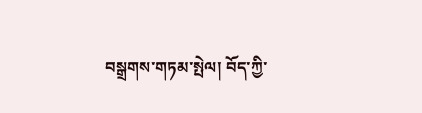བསྒྲགས་གཏམ་སྤེལ། བོད་ཀྱི་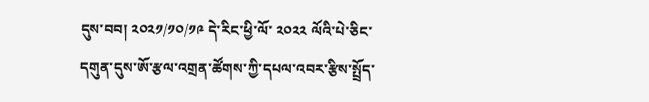དུས་བབ། ༢༠༢༡/༡༠/༡༩ དེ་རིང་ཕྱི་ལོ་ ༢༠༢༢ ལོའི་པེ་ཅིང་དགུན་དུས་ཨོ་རྩལ་འགྲན་ཚོགས་ཀྱི་དཔལ་འབར་རྩིས་སྤྲོད་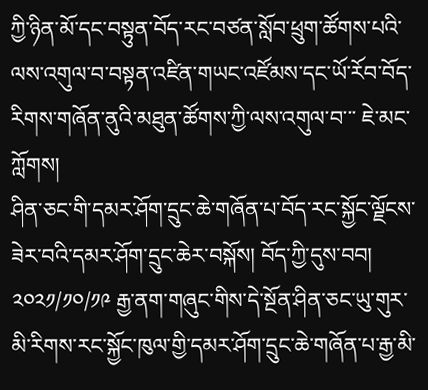ཀྱི་ཉིན་མོ་དང་བསྟུན་བོད་རང་བཙན་སློབ་ཕྲུག་ཚོགས་པའི་ལས་འགུལ་བ་བསྟན་འཛིན་གཡང་འཛོམས་དང་ཡོ་རོབ་བོད་རིགས་གཞོན་ནུའི་མཐུན་ཚོགས་ཀྱི་ལས་འགུལ་བ་་་ ཇེ་མང་ཀློགས།
ཤིན་ཅང་གི་དམར་ཤོག་དྲུང་ཆེ་གཞོན་པ་བོད་རང་སྐྱོང་ལྗོངས་ཟེར་བའི་དམར་ཤོག་དྲུང་ཆེར་བསྐོས། བོད་ཀྱི་དུས་བབ། ༢༠༢༡/༡༠/༡༩ རྒྱ་ནག་གཞུང་གིས་དེ་སྔོན་ཤིན་ཅང་ཡུ་གུར་མི་རིགས་རང་སྐྱོང་ཁུལ་གྱི་དམར་ཤོག་དྲུང་ཆེ་གཞོན་པ་རྒྱ་མི་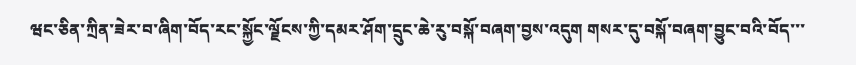ཝང་ཅིན་ཀྲིན་ཟེར་བ་ཞིག་བོད་རང་སྐྱོང་ལྗོངས་ཀྱི་དམར་ཤོག་དྲུང་ཆེ་རུ་བསྐོ་བཞག་བྱས་འདུག གསར་དུ་བསྐོ་བཞག་བྱུང་བའི་བོད་་་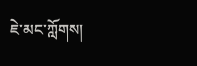ཇེ་མང་ཀློགས།